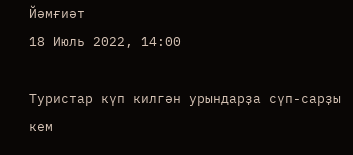Йәмғиәт
18 Июль 2022, 14:00

Туристар күп килгән урындарҙа сүп-сарҙы кем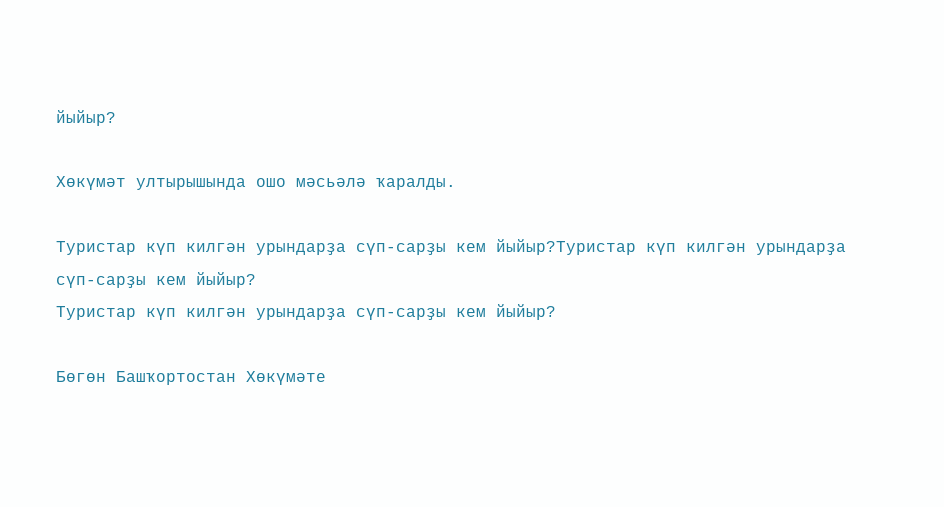йыйыр?

Хөкүмәт ултырышында ошо мәсьәлә ҡаралды.

Туристар күп килгән урындарҙа сүп-сарҙы кем йыйыр?Туристар күп килгән урындарҙа сүп-сарҙы кем йыйыр?
Туристар күп килгән урындарҙа сүп-сарҙы кем йыйыр?

Бөгөн Башҡортостан Хөкүмәте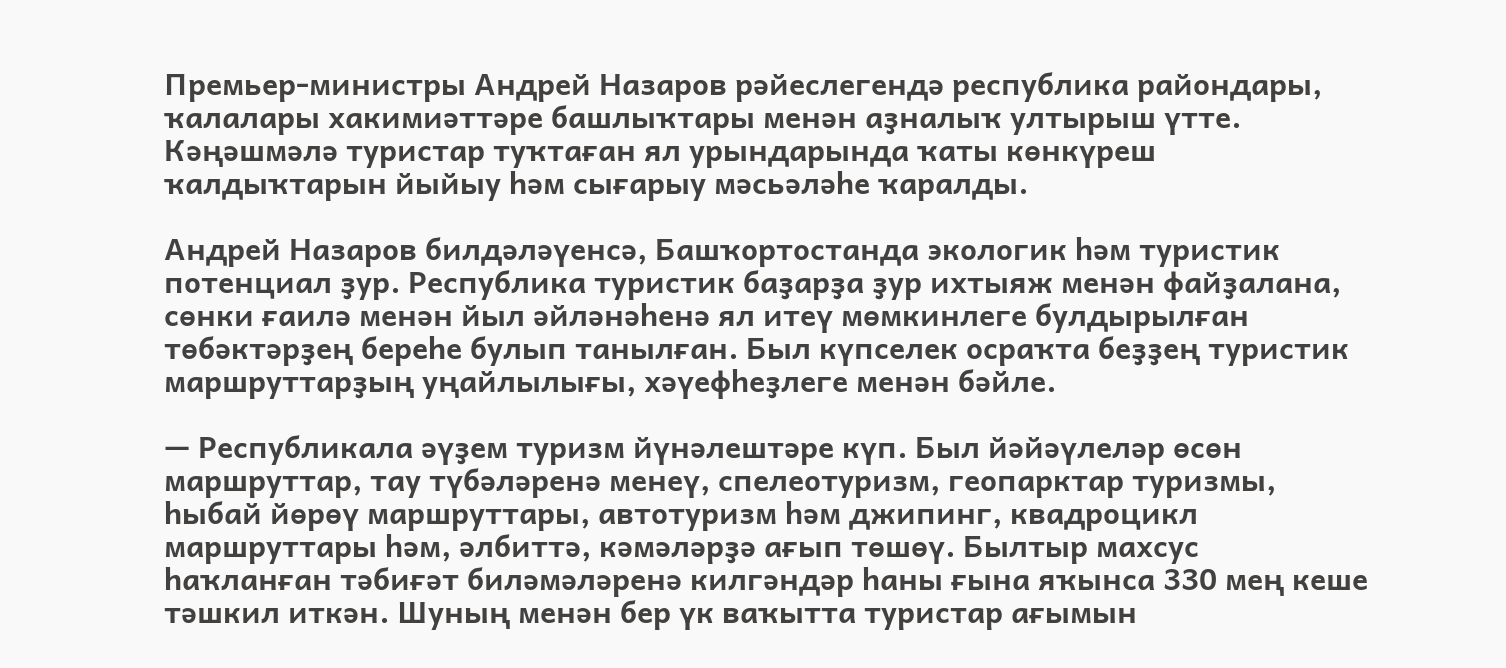Премьер-министры Андрей Назаров рәйеслегендә республика райондары, ҡалалары хакимиәттәре башлыҡтары менән аҙналыҡ ултырыш үтте. Кәңәшмәлә туристар туҡтаған ял урындарында ҡаты көнкүреш ҡалдыҡтарын йыйыу һәм сығарыу мәсьәләһе ҡаралды.

Андрей Назаров билдәләүенсә, Башҡортостанда экологик һәм туристик потенциал ҙур. Республика туристик баҙарҙа ҙур ихтыяж менән файҙалана, сөнки ғаилә менән йыл әйләнәһенә ял итеү мөмкинлеге булдырылған төбәктәрҙең береһе булып танылған. Был күпселек осраҡта беҙҙең туристик маршруттарҙың уңайлылығы, хәүефһеҙлеге менән бәйле.

— Республикала әүҙем туризм йүнәлештәре күп. Был йәйәүлеләр өсөн маршруттар, тау түбәләренә менеү, спелеотуризм, геопарктар туризмы, һыбай йөрөү маршруттары, автотуризм һәм джипинг, квадроцикл маршруттары һәм, әлбиттә, кәмәләрҙә ағып төшөү. Былтыр махсус һаҡланған тәбиғәт биләмәләренә килгәндәр һаны ғына яҡынса 330 мең кеше тәшкил иткән. Шуның менән бер үк ваҡытта туристар ағымын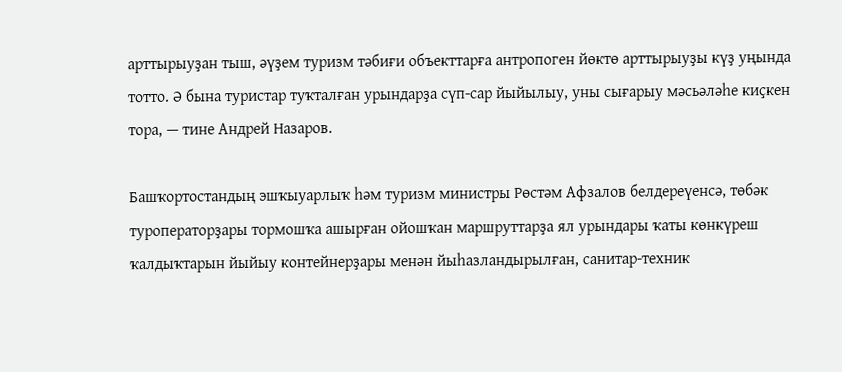арттырыуҙан тыш, әүҙем туризм тәбиғи объекттарға антропоген йөктө арттырыуҙы күҙ уңында тотто. Ә бына туристар туҡталған урындарҙа сүп-сар йыйылыу, уны сығарыу мәсьәләһе киҫкен тора, — тине Андрей Назаров.

Башҡортостандың эшҡыуарлыҡ һәм туризм министры Рөстәм Афзалов белдереүенсә, төбәк туроператорҙары тормошҡа ашырған ойошҡан маршруттарҙа ял урындары ҡаты көнкүреш ҡалдыҡтарын йыйыу контейнерҙары менән йыһазландырылған, санитар-техник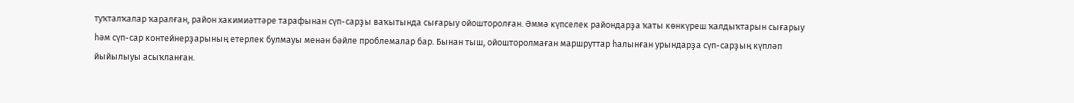туҡталҡалар ҡаралған, район хакимиәттәре тарафынан сүп-сарҙы ваҡытында сығарыу ойошторолған. Әммә күпселек райондарҙа ҡаты көнкүреш ҡалдыҡтарын сығарыу һәм сүп-сар контейнерҙарының етерлек булмауы менән бәйле проблемалар бар. Бынан тыш, ойошторолмаған маршруттар һалынған урындарҙа сүп-сарҙың күпләп йыйылыуы асыҡланған.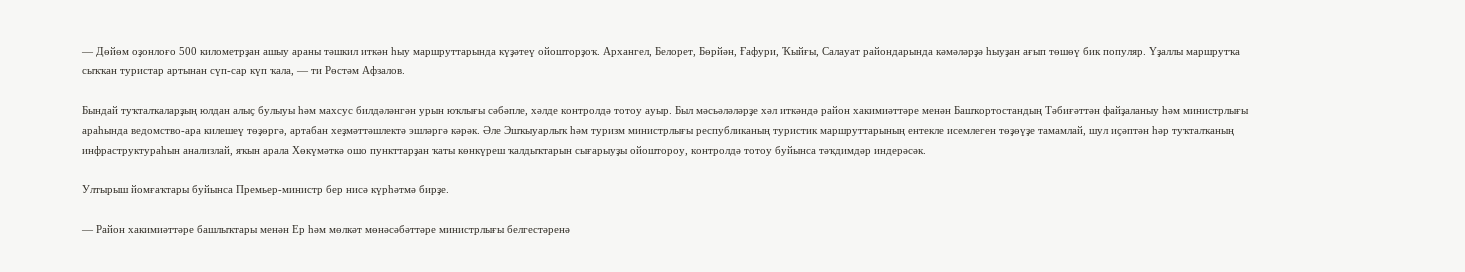— Дөйөм оҙонлоғо 500 километрҙан ашыу араны тәшкил иткән һыу маршруттарында күҙәтеү ойошторҙоҡ. Архангел, Белорет, Бөрйән, Ғафури, Ҡыйғы, Салауат райондарында кәмәләрҙә һыуҙан ағып төшөү бик популяр. Үҙаллы маршрутҡа сыҡҡан туристар артынан сүп-сар күп ҡала, — ти Рөстәм Афзалов.

Бындай туҡталҡаларҙың юлдан алыҫ булыуы һәм махсус билдәләнгән урын юҡлығы сәбәпле, хәлде контролдә тотоу ауыр. Был мәсьәләләрҙе хәл иткәндә район хакимиәттәре менән Башҡортостандың Тәбиғәттән файҙаланыу һәм министрлығы араһында ведомство-ара килешеү төҙөргә, артабан хеҙмәттәшлектә эшләргә кәрәк. Әле Эшҡыуарлыҡ һәм туризм министрлығы республиканың туристик маршруттарының ентекле исемлеген төҙөүҙе тамамлай, шул иҫәптән һәр туҡталҡаның инфраструктураһын анализлай, яҡын арала Хөкүмәткә ошо пункттарҙан ҡаты көнкүреш ҡалдыҡтарын сығарыуҙы ойоштороу, контролдә тотоу буйынса тәҡдимдәр индерәсәк.

Ултырыш йомғаҡтары буйынса Премьер-министр бер нисә күрһәтмә бирҙе.

— Район хакимиәттәре башлыҡтары менән Ер һәм мөлкәт мөнәсәбәттәре министрлығы белгестәренә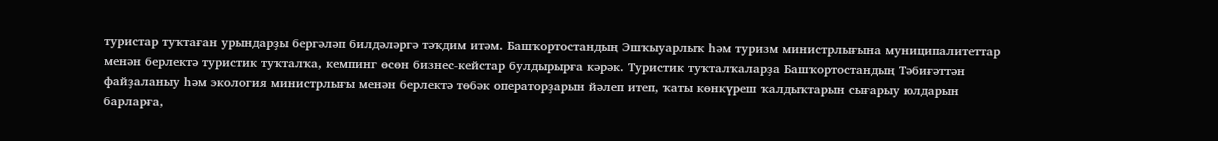туристар туҡтаған урындарҙы бергәләп билдәләргә тәҡдим итәм. Башҡортостандың Эшҡыуарлыҡ һәм туризм министрлығына муниципалитеттар менән берлектә туристик туҡталҡа, кемпинг өсөн бизнес-кейстар булдырырға кәрәк. Туристик туҡталҡаларҙа Башҡортостандың Тәбиғәттән файҙаланыу һәм экология министрлығы менән берлектә төбәк операторҙарын йәлеп итеп, ҡаты көнкүреш ҡалдыҡтарын сығарыу юлдарын барларға,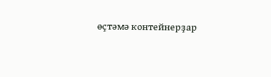өҫтәмә контейнерҙар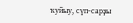ҡуйыу, сүп-сарҙы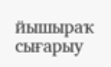йышыраҡ сығарыу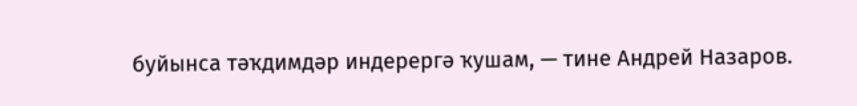буйынса тәҡдимдәр индерергә ҡушам, — тине Андрей Назаров.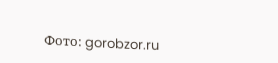Фото: gorobzor.ru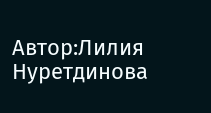Автор:Лилия Нуретдинова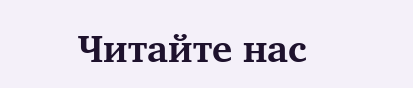Читайте нас